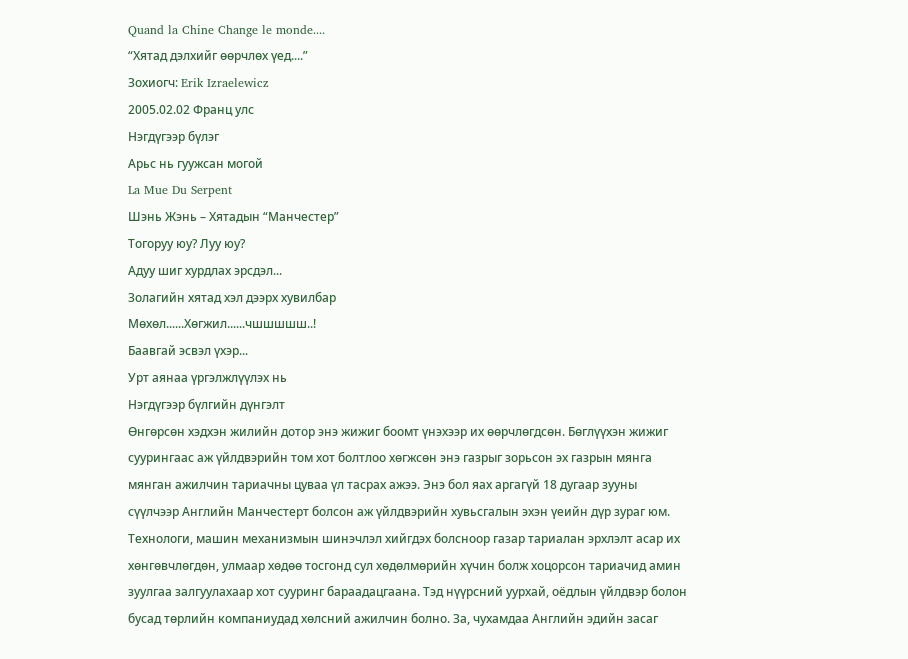Quand la Chine Change le monde....
“Хятад дэлхийг өөрчлөх үед....”
Зохиогч: Erik Izraelewicz
2005.02.02 Франц улс
Нэгдүгээр бүлэг
Арьс нь гуужсан могой
La Mue Du Serpent
Шэнь Жэнь – Хятадын “Манчестер”
Тогоруу юу? Луу юу?
Адуу шиг хурдлах эрсдэл...
Золагийн хятад хэл дээрх хувилбар
Мөхөл......Хөгжил......чшшшшш..!
Баавгай эсвэл үхэр...
Урт аянаа үргэлжлүүлэх нь
Нэгдүгээр бүлгийн дүнгэлт
Өнгөрсөн хэдхэн жилийн дотор энэ жижиг боомт үнэхээр их өөрчлөгдсөн. Бөглүүхэн жижиг суурингаас аж үйлдвэрийн том хот болтлоо хөгжсөн энэ газрыг зорьсон эх газрын мянга мянган ажилчин тариачны цуваа үл тасрах ажээ. Энэ бол яах аргагүй 18 дугаар зууны сүүлчээр Английн Манчестерт болсон аж үйлдвэрийн хувьсгалын эхэн үеийн дүр зураг юм. Технологи, машин механизмын шинэчлэл хийгдэх болсноор газар тариалан эрхлэлт асар их хөнгөвчлөгдөн, улмаар хөдөө тосгонд сул хөдөлмөрийн хүчин болж хоцорсон тариачид амин зуулгаа залгуулахаар хот сууринг бараадацгаана. Тэд нүүрсний уурхай, оёдлын үйлдвэр болон бусад төрлийн компаниудад хөлсний ажилчин болно. За, чухамдаа Английн эдийн засаг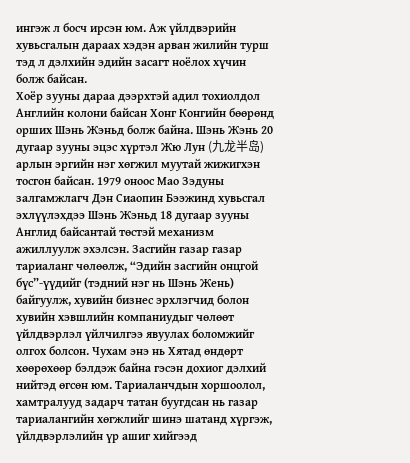ингэж л босч ирсэн юм. Аж үйлдвэрийн хувьсгалын дараах хэдэн арван жилийн турш тэд л дэлхийн эдийн засагт ноёлох хүчин болж байсан.
Хоёр зууны дараа дээрхтэй адил тохиолдол Английн колони байсан Хонг Конгийн бөөрөнд орших Шэнь Жэньд болж байна. Шэнь Жэнь 20 дугаар зууны эцэс хүртэл Жю Лун (九龙半岛) арлын эргийн нэг хөгжил муутай жижигхэн тосгон байсан. 1979 оноос Мао Зэдуны залгамжлагч Дэн Сиаопин Бээжинд хувьсгал эхлүүлэхдээ Шэнь Жэньд 18 дугаар зууны Англид байсантай төстэй механизм ажиллуулж эхэлсэн. Засгийн газар газар тариаланг чөлөөлж, “Эдийн засгийн онцгой бүс”-үүдийг (тэдний нэг нь Шэнь Жень) байгуулж, хувийн бизнес эрхлэгчид болон хувийн хэвшлийн компаниудыг чөлөөт үйлдвэрлэл үйлчилгээ явуулах боломжийг олгох болсон. Чухам энэ нь Хятад өндөрт хөөрөхөөр бэлдэж байна гэсэн дохиог дэлхий нийтэд өгсөн юм. Тариаланчдын хоршоолол, хамтралууд задарч татан буугдсан нь газар тариалангийн хөгжлийг шинэ шатанд хүргэж, үйлдвэрлэлийн үр ашиг хийгээд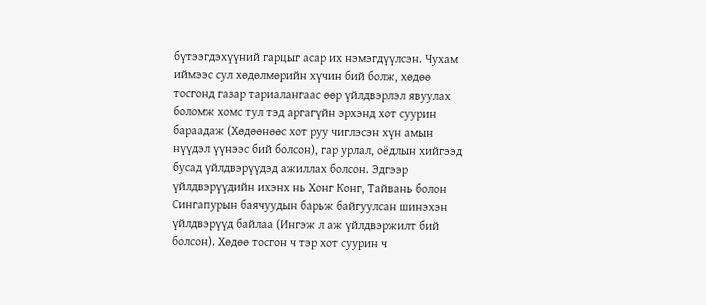бүтээгдэхүүний гарцыг асар их нэмэгдүүлсэн. Чухам иймээс сул хөдөлмөрийн хүчин бий болж, хөдөө тосгонд газар тариалангаас өөр үйлдвэрлэл явуулах боломж хомс тул тэд аргагүйн эрхэнд хот суурин бараадаж (Хөдөөнөөс хот руу чиглэсэн хүн амын нүүдэл үүнээс бий болсон), гар урлал, оёдлын хийгээд бусад үйлдвэрүүдэд ажиллах болсон. Эдгээр үйлдвэрүүдийн ихэнх нь Хонг Конг, Тайвань болон Сингапурын баячуудын барьж байгуулсан шинэхэн үйлдвэрүүд байлаа (Ингэж л аж үйлдвэржилт бий болсон). Хөдөө тосгон ч тэр хот суурин ч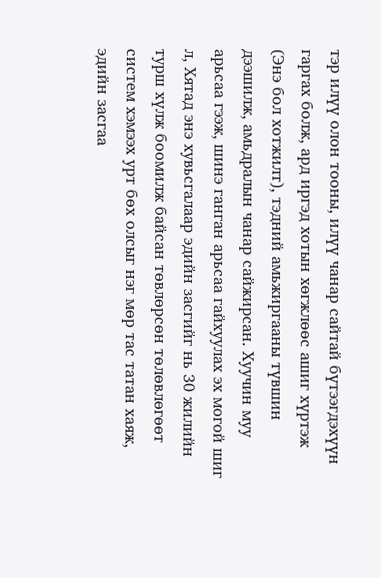тэр илүү олон тооны, илүү чанар сайтай бүтээгдэхүүн гаргах болж, ард иргэд хотын хөгжлөөс ашиг хүртэж (Энэ бол хотжилт), тэдний амьжиргааны түвшин дээшилж, амьдралын чанар сайжирсан. Хуучин муу арьсаа гээж, шинэ ганган арьсаа гайхуулах эх могой шиг л, Хятад энэ хувьсгалаар эдийн засгийг нь 30 жилийн турш хүлж боомилж байсан төвлөрсөн төлөвлөгөөт систем хэмээх урт бөх олсыг нэг мөр тас татан хаяж, эдийн засгаа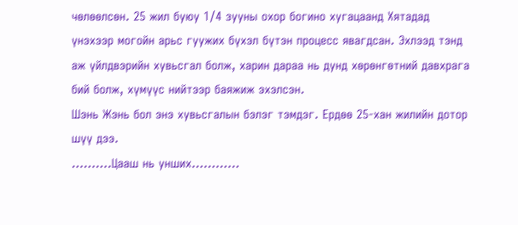чөлөөлсөн. 25 жил буюу 1/4 зууны охор богино хугацаанд Хятадад үнэхээр могойн арьс гуужих бүхэл бүтэн процесс явагдсан. Эхлээд тэнд аж үйлдвэрийн хувьсгал болж, харин дараа нь дунд хөрөнгөтний давхрага бий болж, хүмүүс нийтээр баяжиж эхэлсэн.
Шэнь Жэнь бол энэ хувьсгалын бэлэг тэмдэг. Ердөө 25-хан жилийн дотор шүү дээ.
..........Цааш нь унших............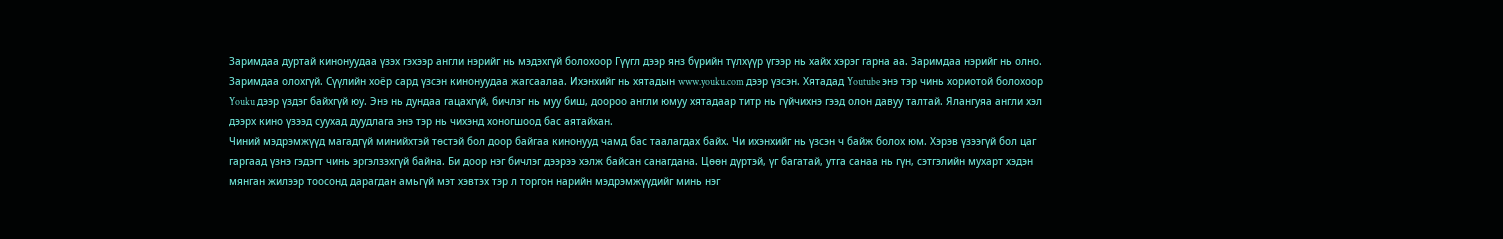Заримдаа дуртай кинонуудаа үзэх гэхээр англи нэрийг нь мэдэхгүй болохоор Гүүгл дээр янз бүрийн түлхүүр үгээр нь хайх хэрэг гарна аа. Заримдаа нэрийг нь олно. Заримдаа олохгүй. Сүүлийн хоёр сард үзсэн кинонуудаа жагсаалаа. Ихэнхийг нь хятадын www.youku.com дээр үзсэн. Хятадад Youtube энэ тэр чинь хориотой болохоор Youku дээр үздэг байхгүй юу. Энэ нь дундаа гацахгүй, бичлэг нь муу биш, доороо англи юмуу хятадаар титр нь гүйчихнэ гээд олон давуу талтай. Ялангуяа англи хэл дээрх кино үзээд суухад дуудлага энэ тэр нь чихэнд хоногшоод бас аятайхан.
Чиний мэдрэмжүүд магадгүй минийхтэй төстэй бол доор байгаа кинонууд чамд бас таалагдах байх. Чи ихэнхийг нь үзсэн ч байж болох юм. Хэрэв үзээгүй бол цаг гаргаад үзнэ гэдэгт чинь эргэлзэхгүй байна. Би доор нэг бичлэг дээрээ хэлж байсан санагдана. Цөөн дүртэй, үг багатай, утга санаа нь гүн, сэтгэлийн мухарт хэдэн мянган жилээр тоосонд дарагдан амьгүй мэт хэвтэх тэр л торгон нарийн мэдрэмжүүдийг минь нэг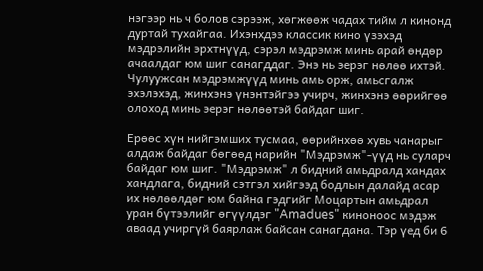нэгээр нь ч болов сэрээж, хөгжөөж чадах тийм л кинонд дуртай тухайгаа. Ихэнхдээ классик кино үзэхэд мэдрэлийн эрхтнүүд, сэрэл мэдрэмж минь арай өндөр ачаалдаг юм шиг санагддаг. Энэ нь эерэг нөлөө ихтэй. Чулуужсан мэдрэмжүүд минь амь орж, амьсгалж эхэлэхэд, жинхэнэ үнэнтэйгээ учирч, жинхэнэ өөрийгөө олоход минь эерэг нөлөөтэй байдаг шиг.

Ерөөс хүн нийгэмших тусмаа, өөрийнхөө хувь чанарыг алдаж байдаг бөгөөд нарийн "Мэдрэмж"-үүд нь суларч байдаг юм шиг. "Мэдрэмж" л бидний амьдралд хандах хандлага, бидний сэтгэл хийгээд бодлын далайд асар их нөлөөлдөг юм байна гэдгийг Моцартын амьдрал уран бүтээлийг өгүүлдэг "Amadues" киноноос мэдэж аваад учиргүй баярлаж байсан санагдана. Тэр үед би 6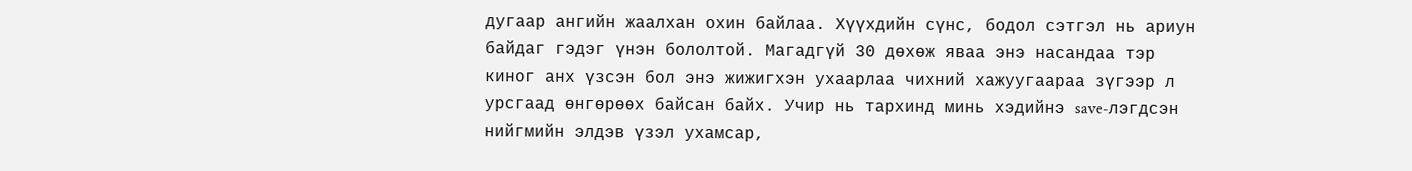дугаар ангийн жаалхан охин байлаа. Хүүхдийн сүнс, бодол сэтгэл нь ариун байдаг гэдэг үнэн бололтой. Магадгүй 30 дөхөж яваа энэ насандаа тэр киног анх үзсэн бол энэ жижигхэн ухаарлаа чихний хажуугаараа зүгээр л урсгаад өнгөрөөх байсан байх. Учир нь тархинд минь хэдийнэ save-лэгдсэн нийгмийн элдэв үзэл ухамсар,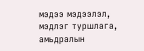мэдээ мэдээлэл, мэдлэг туршлага, амьдралын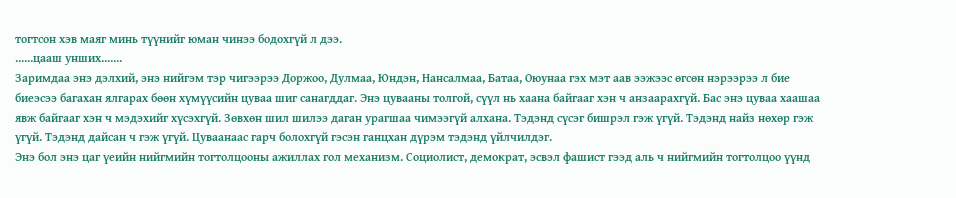тогтсон хэв маяг минь түүнийг юман чинээ бодохгүй л дээ.
......цааш унших.......
Заримдаа энэ дэлхий, энэ нийгэм тэр чигээрээ Доржоо, Дулмаа, Юндэн, Нансалмаа, Батаа, Оюунаа гэх мэт аав ээжээс өгсөн нэрээрээ л бие биеэсээ багахан ялгарах бөөн хүмүүсийн цуваа шиг санагддаг. Энэ цувааны толгой, сүүл нь хаана байгааг хэн ч анзаарахгүй. Бас энэ цуваа хаашаа явж байгааг хэн ч мэдэхийг хүсэхгүй. Зөвхөн шил шилээ даган урагшаа чимээгүй алхана. Тэдэнд сүсэг бишрэл гэж үгүй. Тэдэнд найз нөхөр гэж үгүй. Тэдэнд дайсан ч гэж үгүй. Цуваанаас гарч болохгүй гэсэн ганцхан дүрэм тэдэнд үйлчилдэг.
Энэ бол энэ цаг үеийн нийгмийн тогтолцооны ажиллах гол механизм. Социолист, демократ, эсвэл фашист гээд аль ч нийгмийн тогтолцоо үүнд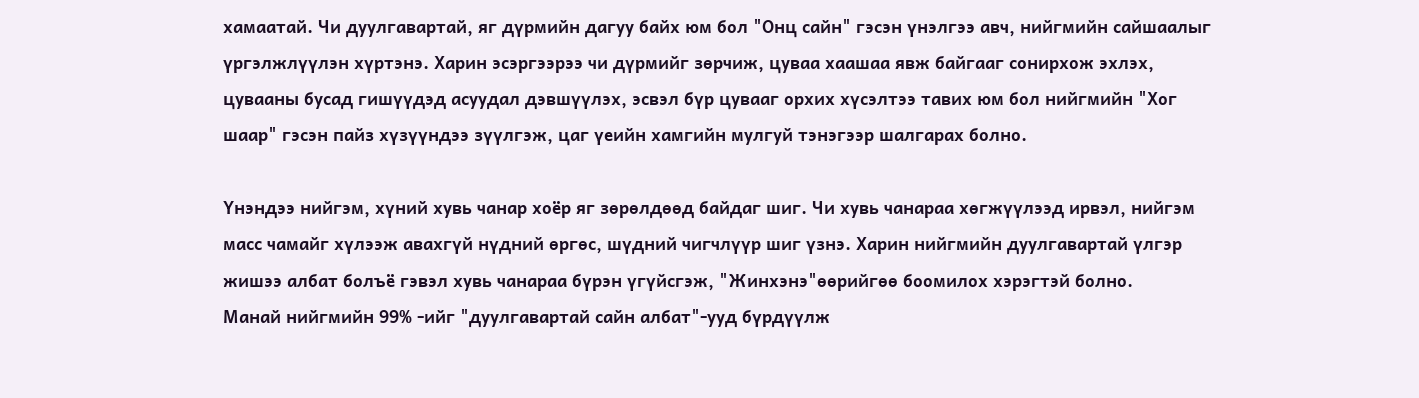хамаатай. Чи дуулгавартай, яг дүрмийн дагуу байх юм бол "Онц сайн" гэсэн үнэлгээ авч, нийгмийн сайшаалыг үргэлжлүүлэн хүртэнэ. Харин эсэргээрээ чи дүрмийг зөрчиж, цуваа хаашаа явж байгааг сонирхож эхлэх, цувааны бусад гишүүдэд асуудал дэвшүүлэх, эсвэл бүр цувааг орхих хүсэлтээ тавих юм бол нийгмийн "Хог шаар" гэсэн пайз хүзүүндээ зүүлгэж, цаг үеийн хамгийн мулгуй тэнэгээр шалгарах болно.

Үнэндээ нийгэм, хүний хувь чанар хоёр яг зөрөлдөөд байдаг шиг. Чи хувь чанараа хөгжүүлээд ирвэл, нийгэм масс чамайг хүлээж авахгүй нүдний өргөс, шүдний чигчлүүр шиг үзнэ. Харин нийгмийн дуулгавартай үлгэр жишээ албат болъё гэвэл хувь чанараа бүрэн үгүйсгэж, "Жинхэнэ"өөрийгөө боомилох хэрэгтэй болно.
Манай нийгмийн 99% -ийг "дуулгавартай сайн албат"-ууд бүрдүүлж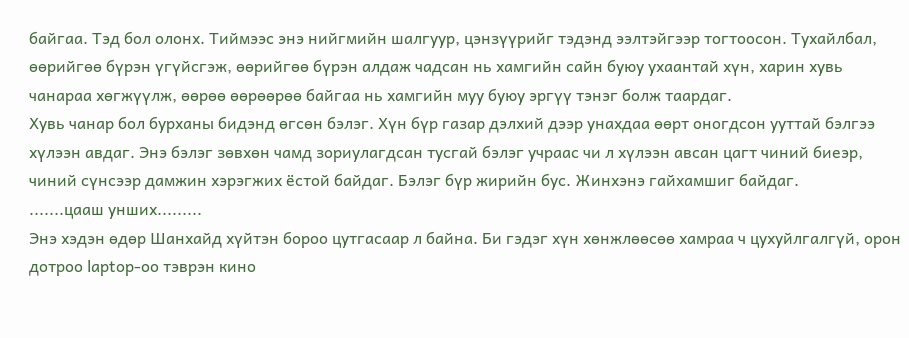байгаа. Тэд бол олонх. Тиймээс энэ нийгмийн шалгуур, цэнзүүрийг тэдэнд ээлтэйгээр тогтоосон. Тухайлбал, өөрийгөө бүрэн үгүйсгэж, өөрийгөө бүрэн алдаж чадсан нь хамгийн сайн буюу ухаантай хүн, харин хувь чанараа хөгжүүлж, өөрөө өөрөөрөө байгаа нь хамгийн муу буюу эргүү тэнэг болж таардаг.
Хувь чанар бол бурханы бидэнд өгсөн бэлэг. Хүн бүр газар дэлхий дээр унахдаа өөрт оногдсон ууттай бэлгээ хүлээн авдаг. Энэ бэлэг зөвхөн чамд зориулагдсан тусгай бэлэг учраас чи л хүлээн авсан цагт чиний биеэр, чиний сүнсээр дамжин хэрэгжих ёстой байдаг. Бэлэг бүр жирийн бус. Жинхэнэ гайхамшиг байдаг.
.......цааш унших.........
Энэ хэдэн өдөр Шанхайд хүйтэн бороо цутгасаар л байна. Би гэдэг хүн хөнжлөөсөө хамраа ч цухуйлгалгүй, орон дотроо laptop-оо тэврэн кино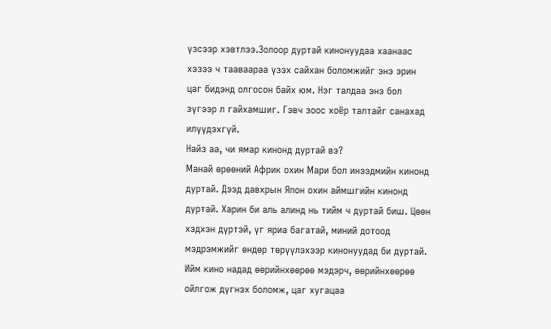үзсээр хэвтлээ.Золоор дуртай кинонуудаа хаанаас хэзээ ч тааваараа үзэх сайхан боломжийг энэ эрин цаг бидэнд олгосон байх юм. Нэг талдаа энэ бол зүгээр л гайхамшиг. Гэвч зоос хоёр талтайг санахад илүүдэхгүй.
Найз аа, чи ямар кинонд дуртай вэ?
Манай өрөөний Африк охин Мари бол инээдмийн кинонд дуртай. Дээд давхрын Япон охин аймшгийн кинонд дуртай. Харин би аль алинд нь тийм ч дуртай биш. Цөөн хэдхэн дүртэй, үг яриа багатай, миний дотоод мэдрэмжийг өндөр төрүүлэхээр кинонуудад би дуртай. Ийм кино надад өөрийнхөөрөө мэдэрч, өөрийнхөөрөө ойлгож дүгнэх боломж, цаг хугацаа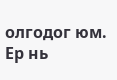олгодог юм.
Ер нь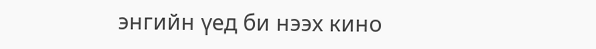энгийн үед би нээх кино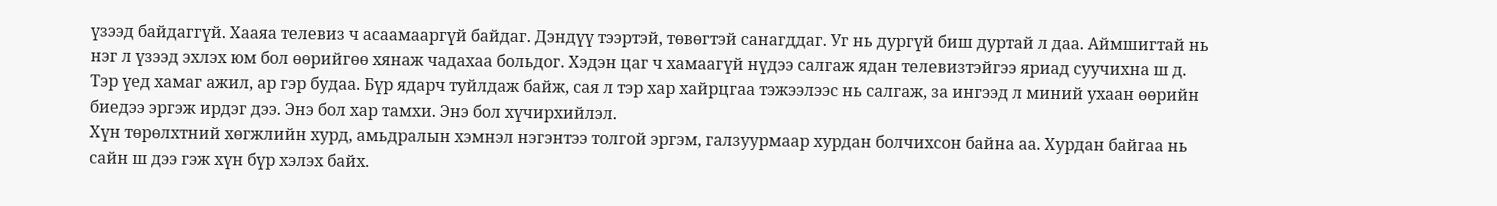үзээд байдаггүй. Хааяа телевиз ч асаамааргүй байдаг. Дэндүү тээртэй, төвөгтэй санагддаг. Уг нь дургүй биш дуртай л даа. Аймшигтай нь нэг л үзээд эхлэх юм бол өөрийгөө хянаж чадахаа больдог. Хэдэн цаг ч хамаагүй нүдээ салгаж ядан телевизтэйгээ яриад суучихна ш д. Тэр үед хамаг ажил, ар гэр будаа. Бүр ядарч туйлдаж байж, сая л тэр хар хайрцгаа тэжээлээс нь салгаж, за ингээд л миний ухаан өөрийн биедээ эргэж ирдэг дээ. Энэ бол хар тамхи. Энэ бол хүчирхийлэл.
Хүн төрөлхтний хөгжлийн хурд, амьдралын хэмнэл нэгэнтээ толгой эргэм, галзуурмаар хурдан болчихсон байна аа. Хурдан байгаа нь сайн ш дээ гэж хүн бүр хэлэх байх.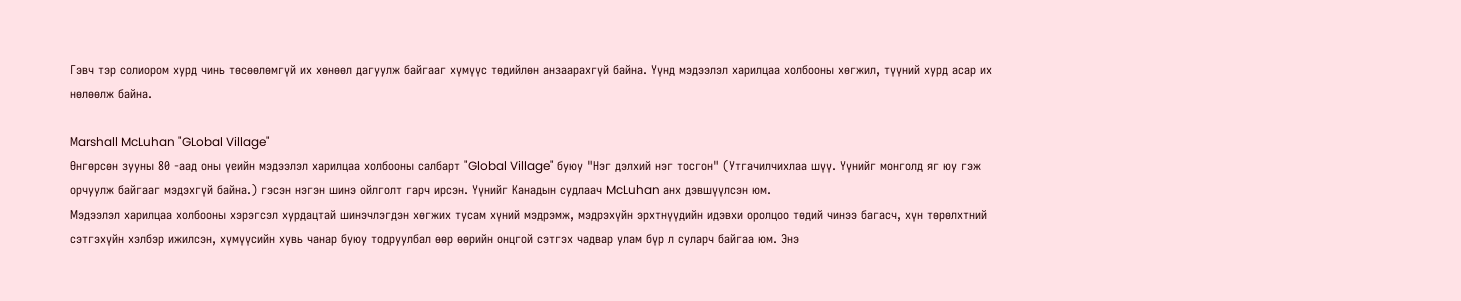Гэвч тэр солиором хурд чинь төсөөлөмгүй их хөнөөл дагуулж байгааг хүмүүс төдийлөн анзаарахгүй байна. Үүнд мэдээлэл харилцаа холбооны хөгжил, түүний хурд асар их нөлөөлж байна.

Мarshall McLuhan "GLobal Village"
Өнгөрсөн зууны 80 -аад оны үеийн мэдээлэл харилцаа холбооны салбарт "Global Village" буюу "Нэг дэлхий нэг тосгон" (Утгачилчихлаа шүү. Үүнийг монголд яг юу гэж орчуулж байгааг мэдэхгүй байна.) гэсэн нэгэн шинэ ойлголт гарч ирсэн. Үүнийг Канадын судлаач McLuhan анх дэвшүүлсэн юм.
Мэдээлэл харилцаа холбооны хэрэгсэл хурдацтай шинэчлэгдэн хөгжих тусам хүний мэдрэмж, мэдрэхүйн эрхтнүүдийн идэвхи оролцоо төдий чинээ багасч, хүн төрөлхтний сэтгэхүйн хэлбэр ижилсэн, хүмүүсийн хувь чанар буюу тодруулбал өөр өөрийн онцгой сэтгэх чадвар улам бүр л суларч байгаа юм. Энэ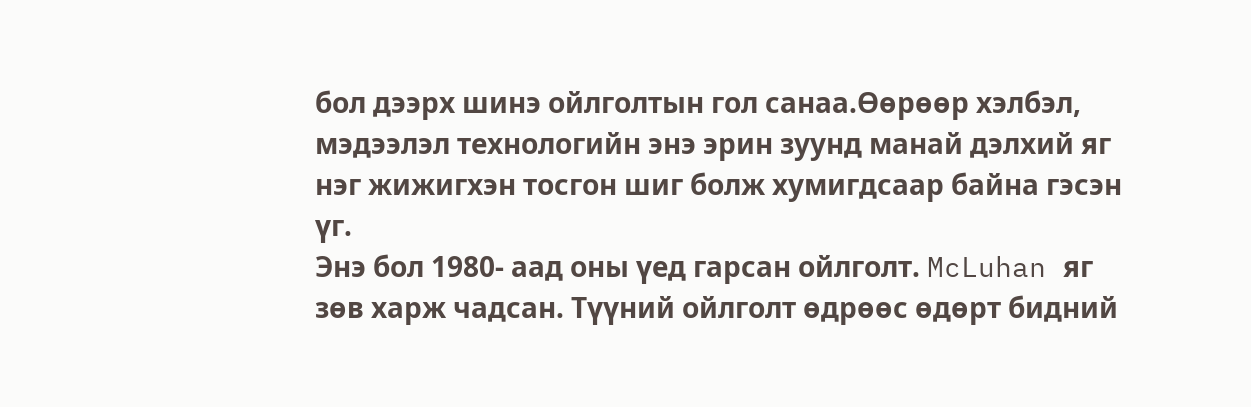бол дээрх шинэ ойлголтын гол санаа.Өөрөөр хэлбэл, мэдээлэл технологийн энэ эрин зуунд манай дэлхий яг нэг жижигхэн тосгон шиг болж хумигдсаар байна гэсэн үг.
Энэ бол 1980- аад оны үед гарсан ойлголт. McLuhan яг зөв харж чадсан. Түүний ойлголт өдрөөс өдөрт бидний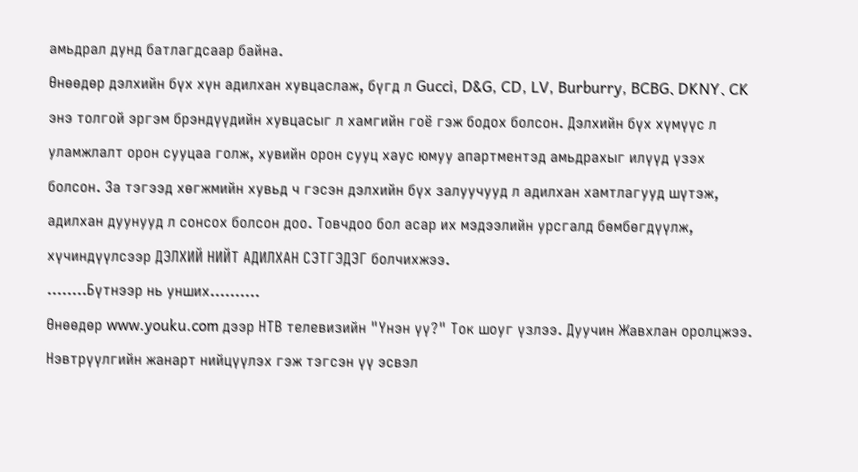амьдрал дунд батлагдсаар байна.
Өнөөдөр дэлхийн бүх хүн адилхан хувцаслаж, бүгд л Gucci, D&G, CD, LV, Burburry, BCBG、DKNY、CK энэ толгой эргэм брэндүүдийн хувцасыг л хамгийн гоё гэж бодох болсон. Дэлхийн бүх хүмүүс л уламжлалт орон сууцаа голж, хувийн орон сууц хаус юмуу апартментэд амьдрахыг илүүд үзэх болсон. За тэгээд хөгжмийн хувьд ч гэсэн дэлхийн бүх залуучууд л адилхан хамтлагууд шүтэж, адилхан дуунууд л сонсох болсон доо. Товчдоо бол асар их мэдээлийн урсгалд бөмбөгдүүлж, хүчиндүүлсээр ДЭЛХИЙ НИЙТ АДИЛХАН СЭТГЭДЭГ болчихжээ.
........Бүтнээр нь унших..........
Өнөөдөр www.youku.com дээр НТВ телевизийн "Үнэн үү?" Ток шоуг үзлээ. Дуучин Жавхлан оролцжээ. Нэвтрүүлгийн жанарт нийцүүлэх гэж тэгсэн үү эсвэл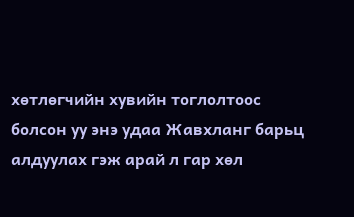хөтлөгчийн хувийн тоглолтоос болсон уу энэ удаа Жавхланг барьц алдуулах гэж арай л гар хөл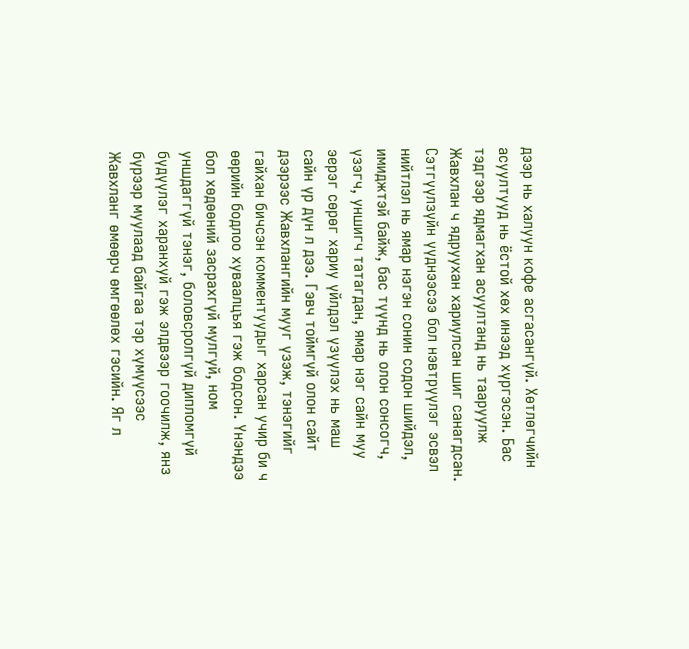дээр нь халуун кофе асгасангүй. Хөтлөгчийн асуултууд нь ёстой хөх инээд хүргэсэн. Бас тэдгээр ядмагхан асуултанд нь тааруулж Жавхлан ч ядруухан хариулсан шиг санагдсан. Сэтгүүлзүйн үүднээсээ бол нэвтрүүлэг эсвэл нийтлэл нь ямар нэгэн сонин содон шийдэл, имиджтэй байж, бас түүнд нь олон сонсогч, үзэгч, уншигч татагдан, ямар нэг сайн муу эерэг сөрөг хариу үйлдэл үзүүлэх нь маш сайн үр дүн л дээ. Гэвч тоймгүй олон сайт дээрээс Жавхлангийн мууг үзэж, тэнэгийг гайхан бичсэн комментуудыг харсан учир би ч өөрийн бодлоо хуваалцъя гэж бодсон. Үнэндээ бол хөдөөний засрахгүй мулгуй, ном уншдаггүй тэнэг, боловсролгүй дипломгүй бүдүүлэг харанхуй гэж элдвээр гоочилж, янз бүрээр муулаад байгаа тэр хүмүүсээс Жавхланг өмөөрч өмгөөлөх гэсийн. Яг л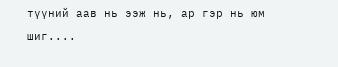түүний аав нь ээж нь, ар гэр нь юм шиг....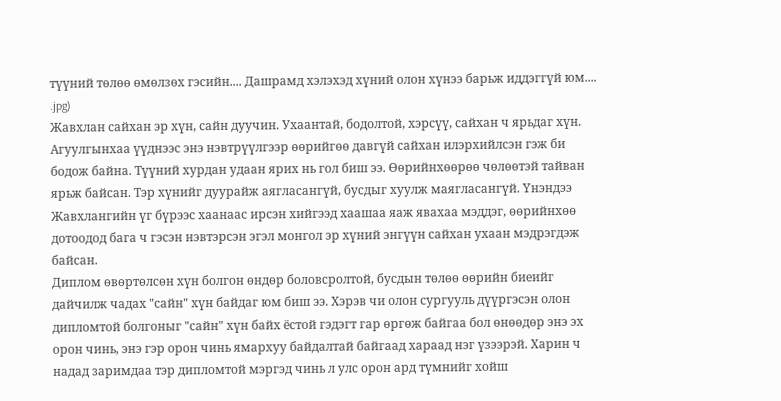түүний төлөө өмөлзөх гэсийн.... Дашрамд хэлэхэд хүний олон хүнээ барьж иддэггүй юм....
.jpg)
Жавхлан сайхан эр хүн, сайн дуучин. Ухаантай, бодолтой, хэрсүү, сайхан ч ярьдаг хүн. Агуулгынхаа үүднээс энэ нэвтрүүлгээр өөрийгөө давгүй сайхан илэрхийлсэн гэж би бодож байна. Түүний хурдан удаан ярих нь гол биш ээ. Өөрийнхөөрөө чөлөөтэй тайван ярьж байсан. Тэр хүнийг дуурайж аягласангүй, бусдыг хуулж маягласангүй. Үнэндээ Жавхлангийн үг бүрээс хаанаас ирсэн хийгээд хаашаа яаж явахаа мэддэг, өөрийнхөө дотоодод бага ч гэсэн нэвтэрсэн эгэл монгол эр хүний энгүүн сайхан ухаан мэдрэгдэж байсан.
Диплом өвөртөлсөн хүн болгон өндөр боловсролтой, бусдын төлөө өөрийн биеийг дайчилж чадах "сайн" хүн байдаг юм биш ээ. Хэрэв чи олон сургууль дүүргэсэн олон дипломтой болгоныг "сайн" хүн байх ёстой гэдэгт гар өргөж байгаа бол өнөөдөр энэ эх орон чинь, энэ гэр орон чинь ямархуу байдалтай байгаад хараад нэг үзээрэй. Харин ч надад заримдаа тэр дипломтой мэргэд чинь л улс орон ард түмнийг хойш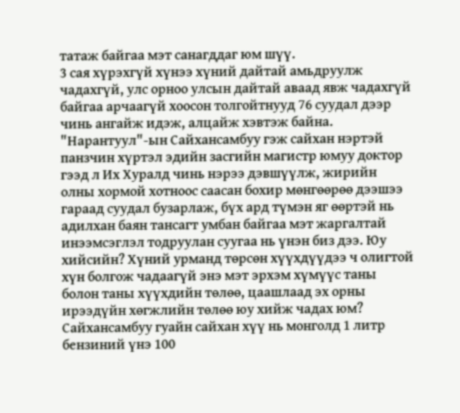татаж байгаа мэт санагддаг юм шүү.
3 сая хүрэхгүй хүнээ хүний дайтай амьдруулж чадахгүй, улс орноо улсын дайтай аваад явж чадахгүй байгаа арчаагүй хоосон толгойтнууд 76 суудал дээр чинь ангайж идэж, алцайж хэвтэж байна. "Нарантуул"-ын Сайхансамбуу гэж сайхан нэртэй панзчин хүртэл эдийн засгийн магистр юмуу доктор гээд л Их Хуралд чинь нэрээ дэвшүүлж, жирийн олны хормой хотноос саасан бохир мөнгөөрөө дээшээ гараад суудал бузарлаж, бүх ард түмэн яг өөртэй нь адилхан баян тансагт умбан байгаа мэт жаргалтай инээмсэглэл тодруулан суугаа нь үнэн биз дээ. Юу хийсийн? Хүний урманд төрсөн хүүхдүүдээ ч олигтой хүн болгож чадаагүй энэ мэт эрхэм хүмүүс таны болон таны хүүхдийн төлөө, цаашлаад эх орны ирээдүйн хөгжлийн төлөө юу хийж чадах юм? Сайхансамбуу гуайн сайхан хүү нь монголд 1 литр бензиний үнэ 100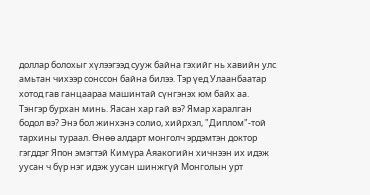доллар болохыг хүлээгээд сууж байна гэхийг нь хавийн улс амьтан чихээр сонссон байна билээ. Тэр үед Улаанбаатар хотод гав ганцаараа машинтай сүнгэнэх юм байх аа. Тэнгэр бурхан минь. Яасан хар гай вэ? Ямар харалган бодол вэ? Энэ бол жинхэнэ солио, хийрхэл, "Диплом"-той тархины тураал. Өнөө алдарт монголч эрдэмтэн доктор гэгддэг Япон эмэгтэй Кимүра Аяакогийн хичнээн их идэж уусан ч бүр нэг идэж уусан шинжгүй Монголын урт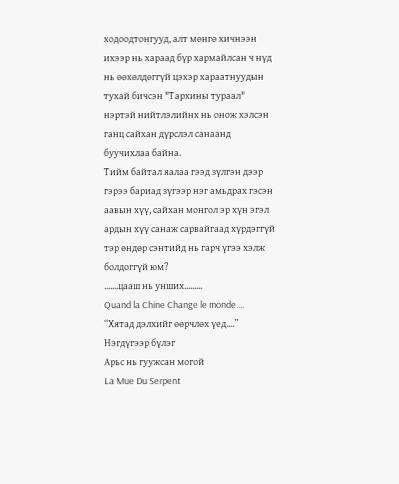ходоодтонгууд, алт мөнгө хичнээн ихээр нь хараад бүр хармайлсан ч нүд нь өөхөлдөггүй цэхэр хараатнуудын тухай бичсэн "Тархины тураал" нэртэй нийтлэлийнх нь онож хэлсэн ганц сайхан дүрслэл санаанд буучихлаа байна.
Тийм байтал яалаа гээд зүлгэн дээр гэрээ бариад зүгээр нэг амьдрах гэсэн аавын хүү, сайхан монгол эр хүн эгэл ардын хүү санаж сарвайгаад хүрдэггүй тэр өндөр сэнтийд нь гарч үгээ хэлж болдоггүй юм?
.......цааш нь унших.........
Quand la Chine Change le monde....
“Хятад дэлхийг өөрчлөх үед....”
Нэгдүгээр бүлэг
Арьс нь гуужсан могой
La Mue Du Serpent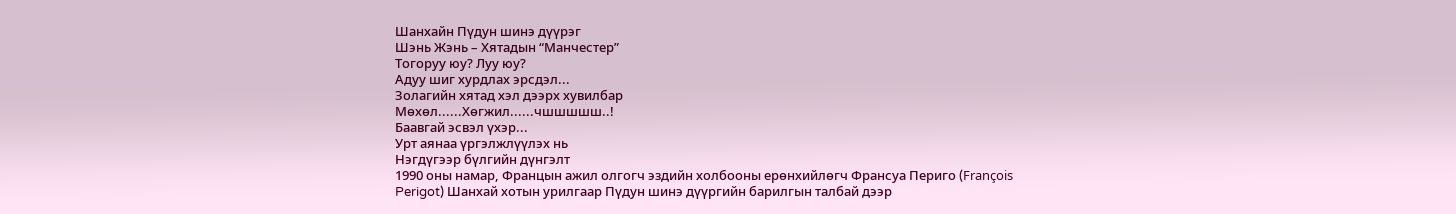Шанхайн Пүдун шинэ дүүрэг
Шэнь Жэнь – Хятадын “Манчестер”
Тогоруу юу? Луу юу?
Адуу шиг хурдлах эрсдэл...
Золагийн хятад хэл дээрх хувилбар
Мөхөл......Хөгжил......чшшшшш..!
Баавгай эсвэл үхэр...
Урт аянаа үргэлжлүүлэх нь
Нэгдүгээр бүлгийн дүнгэлт
1990 оны намар, Францын ажил олгогч эздийн холбооны ерөнхийлөгч Франсуа Периго (François Perigot) Шанхай хотын урилгаар Пүдун шинэ дүүргийн барилгын талбай дээр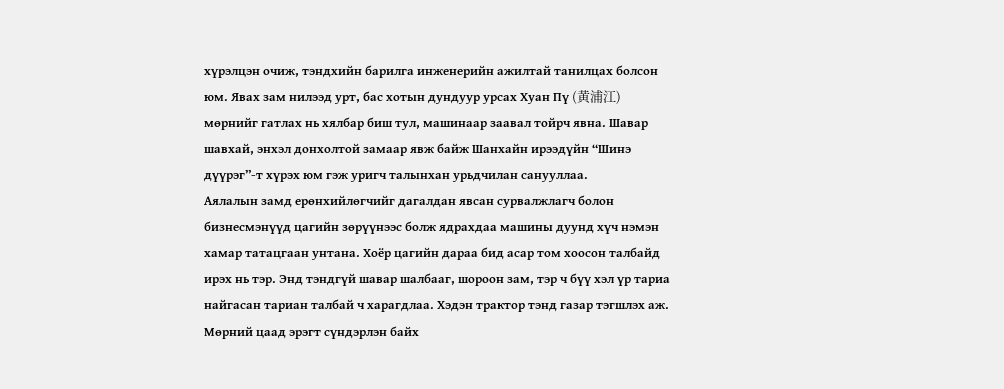хүрэлцэн очиж, тэндхийн барилга инженерийн ажилтай танилцах болсон юм. Явах зам нилээд урт, бас хотын дундуур урсах Хуан Пү (黄浦江) мөрнийг гатлах нь хялбар биш тул, машинаар заавал тойрч явна. Шавар шавхай, энхэл донхолтой замаар явж байж Шанхайн ирээдүйн “Шинэ дүүрэг”-т хүрэх юм гэж уригч талынхан урьдчилан санууллаа.
Аялалын замд ерөнхийлөгчийг дагалдан явсан сурвалжлагч болон бизнесмэнүүд цагийн зөрүүнээс болж ядрахдаа машины дуунд хүч нэмэн хамар татацгаан унтана. Хоёр цагийн дараа бид асар том хоосон талбайд ирэх нь тэр. Энд тэндгүй шавар шалбааг, шороон зам, тэр ч бүү хэл үр тариа найгасан тариан талбай ч харагдлаа. Хэдэн трактор тэнд газар тэгшлэх аж. Мөрний цаад эрэгт сүндэрлэн байх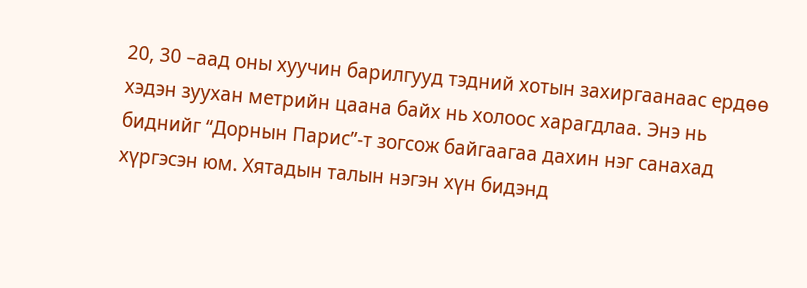20, 30 –аад оны хуучин барилгууд тэдний хотын захиргаанаас ердөө хэдэн зуухан метрийн цаана байх нь холоос харагдлаа. Энэ нь биднийг “Дорнын Парис”-т зогсож байгаагаа дахин нэг санахад хүргэсэн юм. Хятадын талын нэгэн хүн бидэнд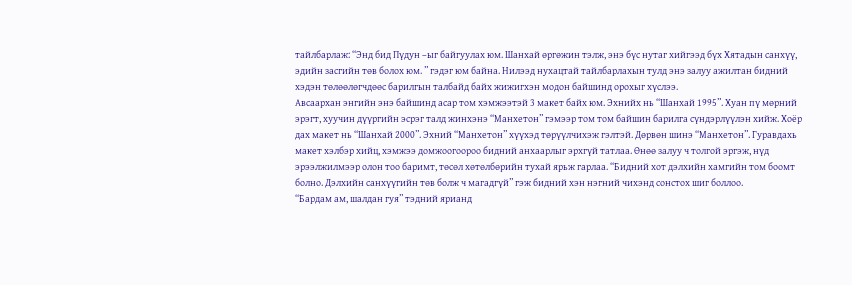тайлбарлаж: “Энд бид Пүдун –ыг байгуулах юм. Шанхай өргөжин тэлж, энэ бүс нутаг хийгээд бүх Хятадын санхүү, эдийн засгийн төв болох юм. ” гэдэг юм байна. Нилээд нухацтай тайлбарлахын тулд энэ залуу ажилтан бидний хэдэн төлөөлөгчдөөс барилгын талбайд байх жижигхэн модон байшинд орохыг хүслээ.
Авсаархан энгийн энэ байшинд асар том хэмжээтэй 3 макет байх юм. Эхнийх нь “Шанхай 1995”. Хуан пү мөрний эрэгт, хуучин дүүргийн эсрэг талд жинхэнэ “Манхетон” гэмээр том том байшин барилга сүндэрлүүлэн хийж. Хоёр дах макет нь “Шанхай 2000”. Эхний “Манхетон” хүүхэд төрүүлчихэж гэлтэй. Дөрвөн шинэ “Манхетон”. Гуравдахь макет хэлбэр хийц, хэмжээ домжоогоороо бидний анхаарлыг эрхгүй татлаа. Өнөө залуу ч толгой эргэж, нүд эрээлжилмээр олон тоо баримт, төсөл хөтөлбөрийн тухай ярьж гарлаа. “Бидний хот дэлхийн хамгийн том боомт болно. Дэлхийн санхүүгийн төв болж ч магадгүй” гэж бидний хэн нэгний чихэнд сонстох шиг боллоо.
“Бардам ам, шалдан гуя” тэдний ярианд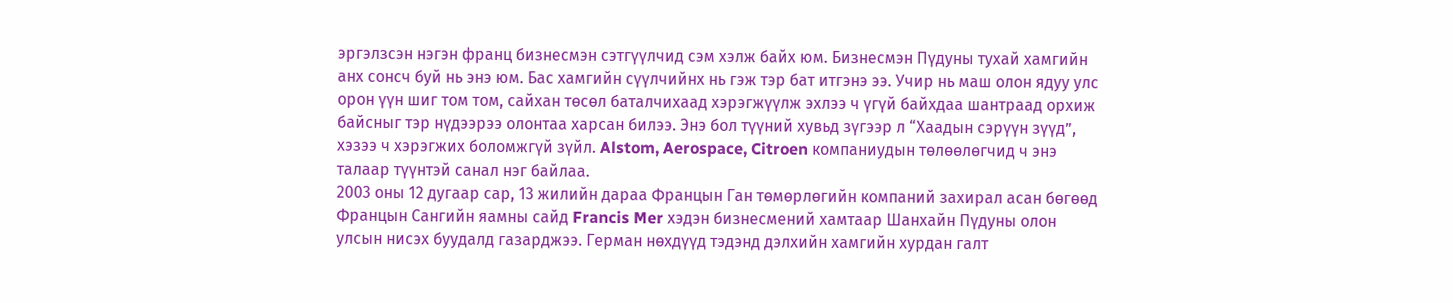эргэлзсэн нэгэн франц бизнесмэн сэтгүүлчид сэм хэлж байх юм. Бизнесмэн Пүдуны тухай хамгийн анх сонсч буй нь энэ юм. Бас хамгийн сүүлчийнх нь гэж тэр бат итгэнэ ээ. Учир нь маш олон ядуу улс орон үүн шиг том том, сайхан төсөл баталчихаад хэрэгжүүлж эхлээ ч үгүй байхдаа шантраад орхиж байсныг тэр нүдээрээ олонтаа харсан билээ. Энэ бол түүний хувьд зүгээр л “Хаадын сэрүүн зүүд”, хэзээ ч хэрэгжих боломжгүй зүйл. Alstom, Aerospace, Citroen компаниудын төлөөлөгчид ч энэ талаар түүнтэй санал нэг байлаа.
2003 оны 12 дугаар сар, 13 жилийн дараа Францын Ган төмөрлөгийн компаний захирал асан бөгөөд Францын Сангийн яамны сайд Francis Mer хэдэн бизнесмений хамтаар Шанхайн Пүдуны олон улсын нисэх буудалд газарджээ. Герман нөхдүүд тэдэнд дэлхийн хамгийн хурдан галт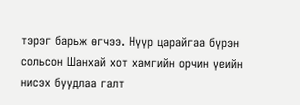тэрэг барьж өгчээ. Нүүр царайгаа бүрэн сольсон Шанхай хот хамгийн орчин үеийн нисэх буудлаа галт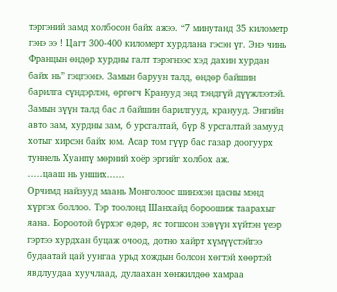тэргэний замд холбосон байх ажээ. “7 минутанд 35 километр гэнэ ээ ! Цагт 300-400 киломерт хурдлана гэсэн үг. Энэ чинь Францын өндөр хурдны галт тэрэгнээс хэд дахин хурдан байх нь” гэцгээнэ. Замын баруун талд, өндөр байшин барилга сүндэрлэн, өргөгч Кранууд энд тэндгүй дүүжлээтэй. Замын зүүн талд бас л байшин барилгууд, кранууд. Энгийн авто зам, хурдны зам, 6 урсгалтай, бүр 8 урсгалтай замууд хотыг хирсэн байх юм. Асар том гүүр бас газар доогуурх туннель Хуанпү мөрний хоёр эргийг холбох аж.
.....цааш нь унших......
Орчимд найзууд маань Монголоос шинэхэн цасны мэнд хүргэх боллоо. Тэр тоолонд Шанхайд бороошиж таарахыг яана. Бороотой бүрхэг өдөр, яс тогшсон зэвүүн хүйтэн үеэр гэртээ хурдхан буцаж очоод, дотно хайрт хүмүүстэйгээ будаатай цай уунгаа урьд хождын болсон хөгтэй хөөртэй явдлуудаа хуучлаад, дулаахан хөнжилдөө хамраа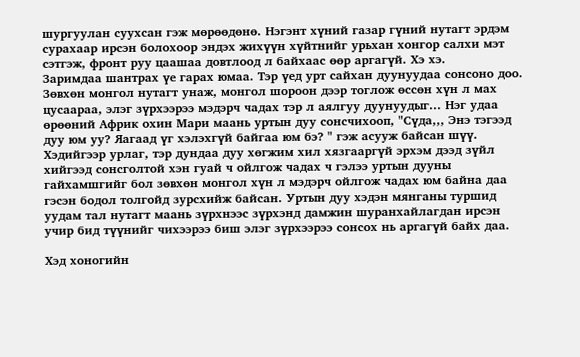шургуулан суухсан гэж мөрөөдөнө. Нэгэнт хүний газар гүний нутагт эрдэм сурахаар ирсэн болохоор эндэх жихүүн хүйтнийг урьхан хонгор салхи мэт сэтгэж, фронт руу цаашаа довтлоод л байхаас өөр аргагүй. Хэ хэ.
Заримдаа шантрах үе гарах юмаа. Тэр үед урт сайхан дуунуудаа сонсоно доо. Зөвхөн монгол нутагт унаж, монгол шороон дээр тоглож өссөн хүн л мах цусаараа, элэг зүрхээрээ мэдэрч чадах тэр л аялгуу дуунуудыг... Нэг удаа өрөөний Африк охин Мари маань уртын дуу сонсчихооп, "Сүда,,, Энэ тэгээд дуу юм уу? Яагаад үг хэлэхгүй байгаа юм бэ? " гэж асууж байсан шүү. Хэдийгээр урлаг, тэр дундаа дуу хөгжим хил хязгааргүй эрхэм дээд зүйл хийгээд сонсголтой хэн гуай ч ойлгож чадах ч гэлээ уртын дууны гайхамшгийг бол зөвхөн монгол хүн л мэдэрч ойлгож чадах юм байна даа гэсэн бодол толгойд зурсхийж байсан. Уртын дуу хэдэн мянганы туршид уудам тал нутагт маань зүрхнээс зүрхэнд дамжин шуранхайлагдан ирсэн учир бид түүнийг чихээрээ биш элэг зүрхээрээ сонсох нь аргагүй байх даа.

Хэд хоногийн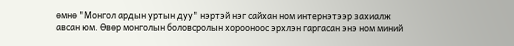өмнө "Монгол ардын уртын дуу" нэртэй нэг сайхан ном интернэтээр захиалж авсан юм. Өвөр монголын боловсролын хорооноос эрхлэн гаргасан энэ ном миний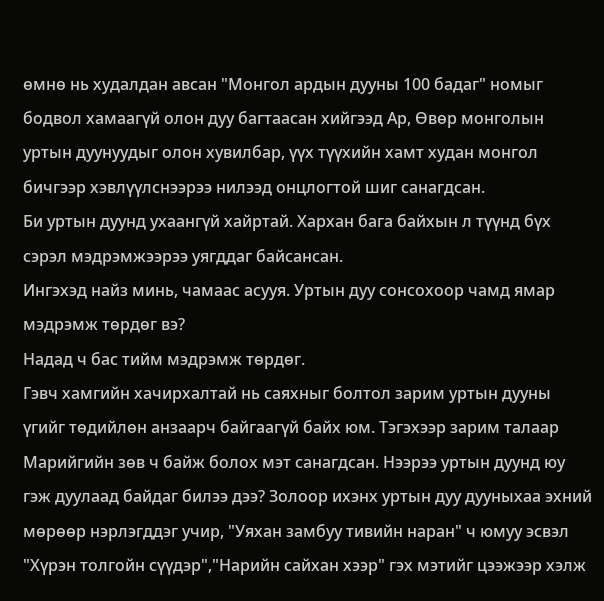өмнө нь худалдан авсан "Монгол ардын дууны 100 бадаг" номыг бодвол хамаагүй олон дуу багтаасан хийгээд Ар, Өвөр монголын уртын дуунуудыг олон хувилбар, үүх түүхийн хамт худан монгол бичгээр хэвлүүлснээрээ нилээд онцлогтой шиг санагдсан.
Би уртын дуунд ухаангүй хайртай. Хархан бага байхын л түүнд бүх сэрэл мэдрэмжээрээ уягддаг байсансан.
Ингэхэд найз минь, чамаас асууя. Уртын дуу сонсохоор чамд ямар мэдрэмж төрдөг вэ?
Надад ч бас тийм мэдрэмж төрдөг.
Гэвч хамгийн хачирхалтай нь саяхныг болтол зарим уртын дууны үгийг төдийлөн анзаарч байгаагүй байх юм. Тэгэхээр зарим талаар Марийгийн зөв ч байж болох мэт санагдсан. Нээрээ уртын дуунд юу гэж дуулаад байдаг билээ дээ? Золоор ихэнх уртын дуу дууныхаа эхний мөрөөр нэрлэгддэг учир, "Уяхан замбуу тивийн наран" ч юмуу эсвэл "Хүрэн толгойн сүүдэр","Нарийн сайхан хээр" гэх мэтийг цээжээр хэлж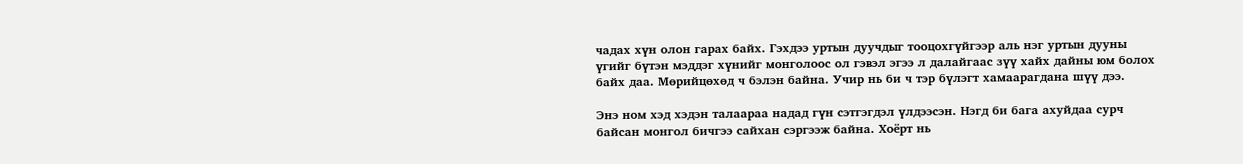чадах хүн олон гарах байх. Гэхдээ уртын дуучдыг тооцохгүйгээр аль нэг уртын дууны үгийг бүтэн мэддэг хүнийг монголоос ол гэвэл эгээ л далайгаас зүү хайх дайны юм болох байх даа. Мөрийцөхөд ч бэлэн байна. Учир нь би ч тэр бүлэгт хамаарагдана шүү дээ.

Энэ ном хэд хэдэн талаараа надад гүн сэтгэгдэл үлдээсэн. Нэгд би бага ахуйдаа сурч байсан монгол бичгээ сайхан сэргээж байна. Хоёрт нь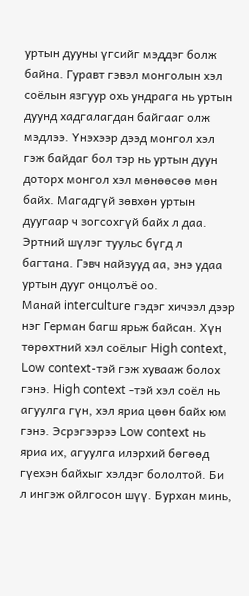уртын дууны үгсийг мэддэг болж байна. Гуравт гэвэл монголын хэл соёлын язгуур охь ундрага нь уртын дуунд хадгалагдан байгааг олж мэдлээ. Үнэхээр дээд монгол хэл гэж байдаг бол тэр нь уртын дуун доторх монгол хэл мөнөөсөө мөн байх. Магадгүй зөвхөн уртын дуугаар ч зогсохгүй байх л даа. Эртний шүлэг туульс бүгд л багтана. Гэвч найзууд аа, энэ удаа уртын дууг онцолъё оо.
Манай interculture гэдэг хичээл дээр нэг Герман багш ярьж байсан. Хүн төрөхтний хэл соёлыг High context, Low context-тэй гэж хувааж болох гэнэ. High context -тэй хэл соёл нь агуулга гүн, хэл яриа цөөн байх юм гэнэ. Эсрэгээрээ Low context нь яриа их, агуулга илэрхий бөгөөд гүехэн байхыг хэлдэг бололтой. Би л ингэж ойлгосон шүү. Бурхан минь,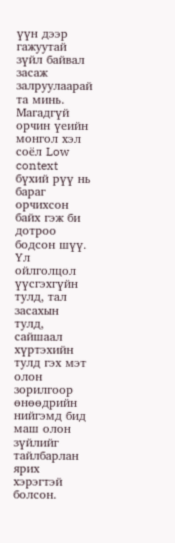үүн дээр гажуутай зүйл байвал засаж залруулаарай та минь.
Магадгүй орчин үеийн монгол хэл соёл Low context бүхий рүү нь бараг орчихсон байх гэж би дотроо бодсон шүү. Үл ойлголцол үүсгэхгүйн тулд, тал засахын тулд, сайшаал хүртэхийн тулд гэх мэт олон зорилгоор өнөөдрийн нийгэмд бид маш олон зүйлийг тайлбарлан ярих хэрэгтэй болсон.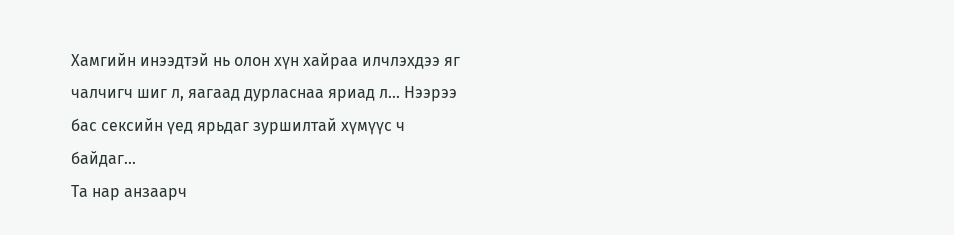Хамгийн инээдтэй нь олон хүн хайраа илчлэхдээ яг чалчигч шиг л, яагаад дурласнаа яриад л... Нээрээ бас сексийн үед ярьдаг зуршилтай хүмүүс ч байдаг...
Та нар анзаарч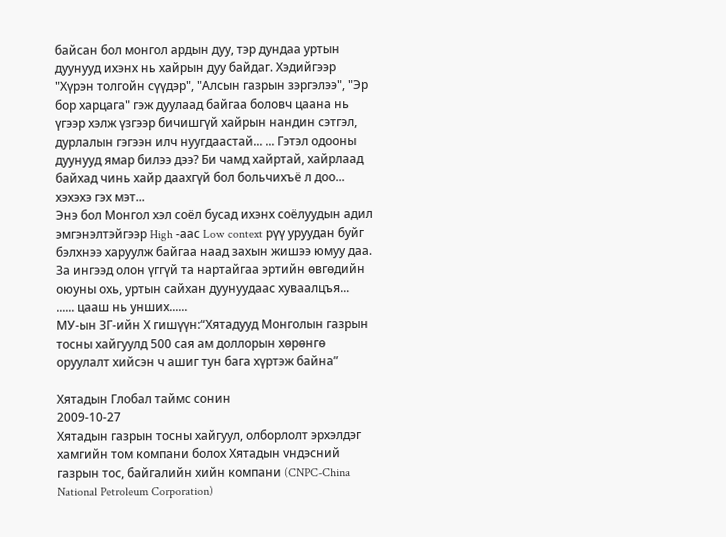байсан бол монгол ардын дуу, тэр дундаа уртын дуунууд ихэнх нь хайрын дуу байдаг. Хэдийгээр "Хүрэн толгойн сүүдэр", "Алсын газрын зэргэлээ", "Эр бор харцага" гэж дуулаад байгаа боловч цаана нь үгээр хэлж үзгээр бичишгүй хайрын нандин сэтгэл, дурлалын гэгээн илч нуугдаастай... ... Гэтэл одооны дуунууд ямар билээ дээ? Би чамд хайртай, хайрлаад байхад чинь хайр даахгүй бол больчихъё л доо... хэхэхэ гэх мэт...
Энэ бол Монгол хэл соёл бусад ихэнх соёлуудын адил эмгэнэлтэйгээр High -аас Low context рүү уруудан буйг бэлхнээ харуулж байгаа наад захын жишээ юмуу даа.
За ингээд олон үггүй та нартайгаа эртийн өвгөдийн оюуны охь, уртын сайхан дуунуудаас хуваалцъя...
...... цааш нь унших......
МУ-ын ЗГ-ийн Х гишүүн:“Хятадууд Монголын газрын тосны хайгуулд 500 сая ам доллорын хөрөнгө оруулалт хийсэн ч ашиг тун бага хүртэж байна”

Хятадын Глобал таймс сонин
2009-10-27
Хятадын газрын тосны хайгуул, олборлолт эрхэлдэг хамгийн том компани болох Хятадын vндэсний газрын тос, байгалийн хийн компани (CNPC-China National Petroleum Corporation)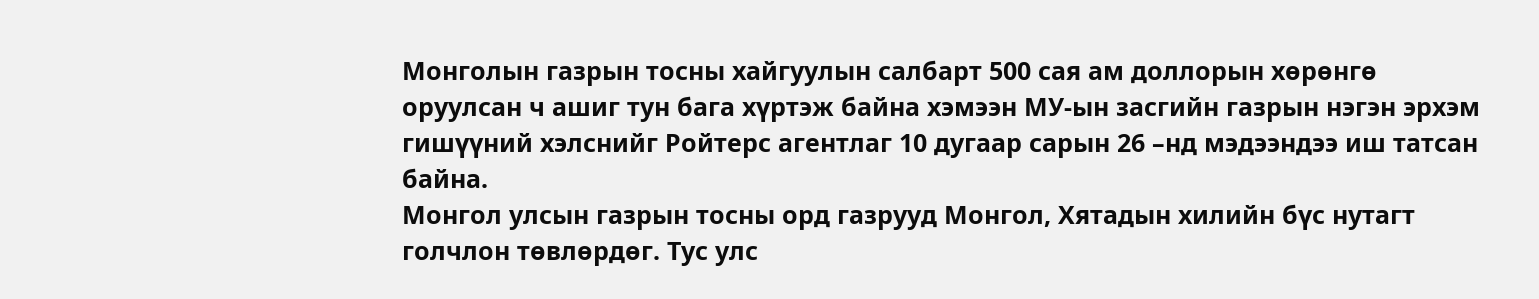Монголын газрын тосны хайгуулын салбарт 500 сая ам доллорын хөрөнгө оруулсан ч ашиг тун бага хүртэж байна хэмээн МУ-ын засгийн газрын нэгэн эрхэм гишүүний хэлснийг Ройтерс агентлаг 10 дугаар сарын 26 –нд мэдээндээ иш татсан байна.
Монгол улсын газрын тосны орд газрууд Монгол, Хятадын хилийн бүс нутагт голчлон төвлөрдөг. Тус улс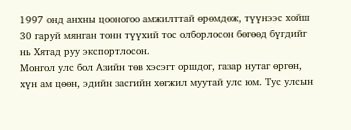1997 онд анхны цооногоо амжилттай өрөмдөж, түүнээс хойш 30 гаруй мянган тонн түүхий тос олборлосон бөгөөд бүгдийг нь Хятад руу экспортлосон.
Монгол улс бол Азийн төв хэсэгт оршдог, газар нутаг өргөн, хүн ам цөөн, эдийн засгийн хөгжил муутай улс юм. Тус улсын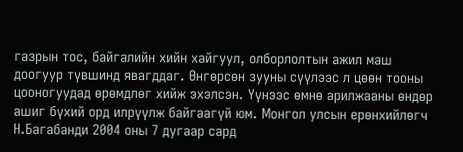газрын тос, байгалийн хийн хайгуул, олборлолтын ажил маш доогуур түвшинд явагддаг. Өнгөрсөн зууны сүүлээс л цөөн тооны цооногуудад өрөмдлөг хийж эхэлсэн. Үүнээс өмнө арилжааны өндөр ашиг бүхий орд илрүүлж байгаагүй юм. Монгол улсын ерөнхийлөгч Н.Багабанди 2004 оны 7 дугаар сард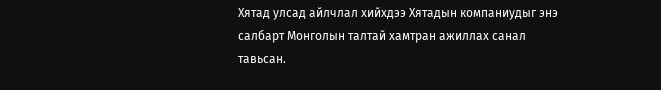Хятад улсад айлчлал хийхдээ Хятадын компаниудыг энэ салбарт Монголын талтай хамтран ажиллах санал тавьсан.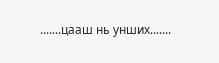.......цааш нь унших.......